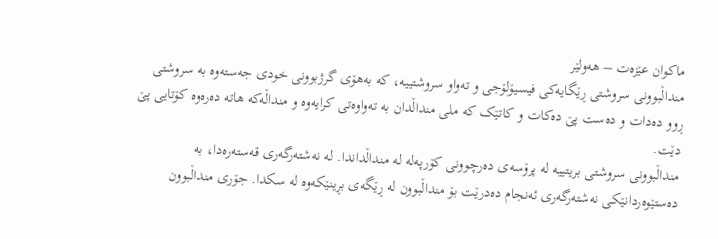ماكوان عێزەت – هەولێر
منداڵبوونی سروشتی ڕێگایەکی فیسیۆلۆجی و تەواو سروشتییە، کە بەهۆی گرژبوونی خودی جەستەوە بە سروشتی ڕوو دەدات و دەست پێ دەکات و کاتێک کە ملی منداڵدان بە تەواوەتی کرایەوە و منداڵەکە هاتە دەرەوە کۆتایی پێ دێت.
منداڵبوونی سروشتی بریتییە لە پرۆسەی دەرچوونی کۆرپەلە لە منداڵداندا. لە نەشتەرگەری قەستەرەدا، بە دەستێوەردانێکی نەشتەرگەری ئەنجام دەدرێت بۆ منداڵبوون لە ڕێگەی بڕینێکەوە لە سکدا. جۆری منداڵبوون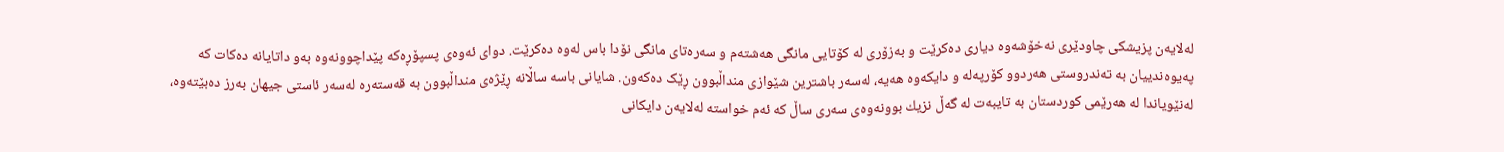لەلایەن پزیشکی چاودێری نەخۆشەوە دیاری دەکرێت و بەزۆری لە کۆتایی مانگی هەشتەم و سەرەتای مانگی نۆدا باس لەوە دەکرێت. دوای ئەوەی پسپۆڕەکە پێداچوونەوە بەو داتایانە دەکات کە پەیوەندییان بە تەندروستی هەردوو کۆرپەلە و دایکەوە هەیە، لەسەر باشترین شێوازی منداڵبوون ڕێک دەکەون. شایانی باسە ساڵانە ڕێژەی منداڵبوون بە قەستەرە لەسەر ئاستی جیهان بەرز دەبێتەوە، لەنێویاندا لە هەرێمی كوردستان بە تایبەت لە گەڵ نزیك بوونەوەی سەری ساڵ كە ئەم خواستە لەلایەن دایكانی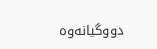دووگیانەوە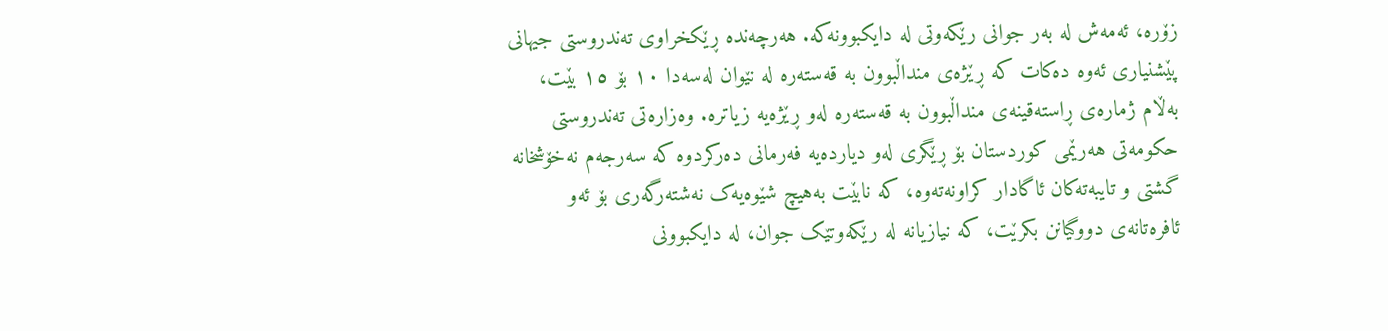زۆرە، ئەمەش لە بەر جوانی رێکەوتی لە دایكبوونەكە. هەرچەندە ڕێکخراوی تەندروستی جیهانی پێشنیاری ئەوە دەکات کە ڕێژەی منداڵبوون بە قەستەرە لە نێوان لەسەدا ١٠ بۆ ١٥ بێت، بەڵام ژمارەی ڕاستەقینەی منداڵبوون بە قەستەرە لەو ڕێژەیە زیاترە. وەزارەتی تەندروستی حكومەتی هەرێمی كوردستان بۆ ڕێگری لەو دیاردەیە فەرمانی دەركردوە كە سەرجەم نەخۆشخانە گشتی و تایبەتەکان ئاگادار کراونەتەوە، کە نابێت بەهیچ شێوەیەک نەشتەرگەری بۆ ئەو ئافرەتانەی دووگیانن بکرێت، کە نیازیانە لە رێکەوتێک جوان، لە دایکبوونی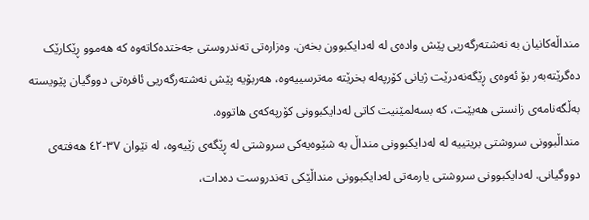منداڵەکانیان بە نەشتەرگەریی پێش وادەی لە لەدایکبوون بخەن. وەزارەتی تەندروستی جەختدەكاتەوە كە هەموو ڕێکارێک دەگرێتەبەر بۆ ئەوەی ڕێگەنەدرێت ژیانی کۆرپەلە بخرێتە مەترسییەوە، هەربۆیە پێش نەشتەرگەریی ئافرەتی دووگیان پێویستە بەڵگەنامەی زانستی هەبێت، کە بسەلمێنیت کاتی لەدایکبوونی کۆرپەکەی هاتووە.
منداڵبوونی سروشتی بریتییە لە لەدایکبوونی منداڵ بە شێوەیەکی سروشتی لە ڕێگەی زێیەوە، لە نێوان ٣٧-٤٢ هەفتەی دووگیانی. لەدایکبوونی سروشتی یارمەتی لەدایکبوونی منداڵێکی تەندروست دەدات،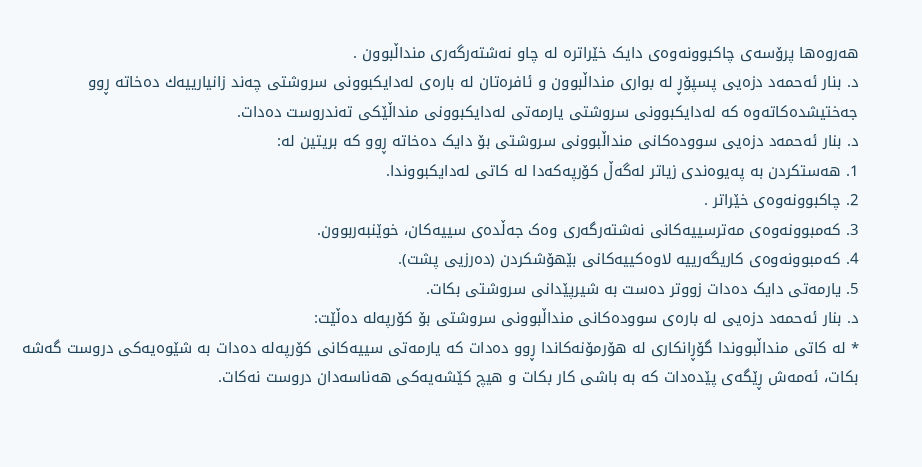هەروەها پرۆسەی چاکبوونەوەی دایک خێراتره لە چاو نەشتەرگەری منداڵبوون .
د. بنار ئەحمەد دزەیی پسپۆڕ لە بواری منداڵبوون و ئافرەتان لە بارەی لەدایکبوونی سروشتی چەند زانیارییەك دەخاتە ڕوو جەختیشدەكاتەوە كە لەدایکبوونی سروشتی یارمەتی لەدایکبوونی منداڵێکی تەندروست دەدات.
د. بنار ئەحمەد دزەیی سوودەکانی منداڵبوونی سروشتی بۆ دایک دەخاتە ڕوو كە بریتین لە:
1. هەستکردن بە پەیوەندی زیاتر لەگەڵ کۆرپەکەدا لە کاتی لەدایکبووندا.
2. چاکبوونەوەی خێراتر .
3. کەمبوونەوەی مەترسییەکانی نەشتەرگەری وەک جەڵدەی سییەکان، خوێنبەربوون.
4. کەمبوونەوەی کاریگەرییە لاوەکییەکانی بێهۆشکردن (دەرزیی پشت).
5. یارمەتی دایک دەدات زووتر دەست بە شیرپێدانی سروشتی بکات.
د. بنار ئەحمەد دزەیی لە بارەی سوودەکانی منداڵبوونی سروشتی بۆ کۆرپەلە دەڵێت:
* لە کاتی منداڵبووندا گۆڕانکاری لە هۆرمۆنەکاندا ڕوو دەدات کە یارمەتی سییەکانی کۆرپەلە دەدات بە شێوەیەکی دروست گەشە بکات، ئەمەش ڕێگەی پێدەدات کە بە باشی کار بکات و هیچ کێشەیەکی هەناسەدان دروست نەکات.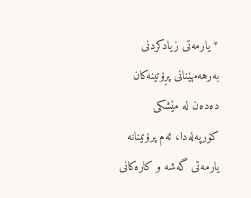* یارمەتی زیادکردنی بەرهەمهێنانی پڕۆتینەکان دەدەن لە مێشکی کۆرپەلەدا، ئەم پرۆتینانە یارمەتی گەشە و کارەکانی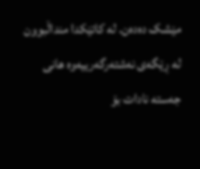مێشک دەدەن. لە کاتێکدا منداڵبوون لە ڕێگەی نەشتەرگەرییەوە هانی جەستە نادات بۆ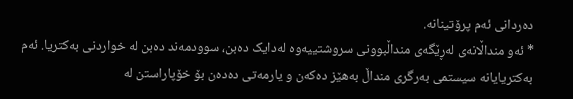دەردانی ئەم پرۆتینانە.
* ئەو منداڵانەی لەڕێگەی منداڵبوونی سروشتییەوە لەدایک دەبن، سوودمەند دەبن لە خواردنی بەکتریا. ئەم بەکتریایانە سیستمی بەرگری منداڵ بەهێز دەکەن و یارمەتی دەدەن بۆ خۆپاراستن لە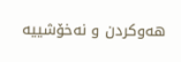هەوکردن و نەخۆشییە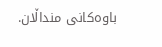باوەکانی منداڵان.